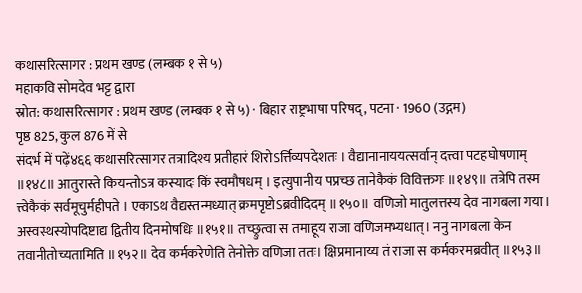कथासरित्सागर : प्रथम खण्ड (लम्बक १ से ५)
महाकवि सोमदेव भट्ट द्वारा
स्रोत: कथासरित्सागर : प्रथम खण्ड (लम्बक १ से ५) · बिहार राष्ट्रभाषा परिषद्, पटना · 1960 (उद्गम)
पृष्ठ 825, कुल 876 में से
संदर्भ में पढ़ें४६६ कथासरित्सागर तत्रादिश्य प्रतीहारं शिरोऽर्त्तिव्यपदेशतः । वैद्यानानाययत्सर्वान् दत्त्वा पटहघोषणाम् ॥१४८॥ आतुरास्ते कियन्तोऽत्र कस्यादः किं स्वमौषधम् । इत्युपानीय पप्रच्छ तानेकैकं विविक्तगः ॥१४९॥ तत्रेपि तस्म त्त्वेकैकं सर्वमूचुर्महीपते । एकाऽथ वैद्यस्तन्मध्यात् क्रमपृष्टोऽब्रवीदिदम् ॥१५०॥ वणिजो मातुलत्तस्य देव नागबला गया। अस्वस्थस्योपदिष्टाद्य द्वितीय दिनमोषधिः ॥१५१॥ तच्छ्रुत्वा स तमाहूय राजा वणिजमभ्यधात्। ननु नागबला केन तवानीतोच्यतामिति ॥१५२॥ देव कर्मकरेणेति तेनोक्ते वणिजा ततः। क्षिप्रमानाय्य तं राजा स कर्मकरमब्रवीत् ॥१५३॥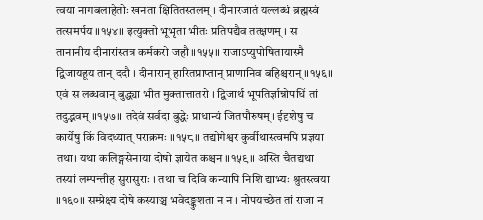त्वया नागबलाहेतोः खनता क्षितितस्तलम् । दीनारजातं यल्लब्धं ब्रह्मस्वं तत्समर्पय ॥१५४॥ इत्युक्तो भूभृता भीतः प्रतिपद्यैव तत्क्षणम् । स तानानीय दीनारांस्तत्र कर्मकरो जहौ ॥१५५॥ राजाऽप्युपोषितायास्मै द्विजायहूय तान् ददौ । दीनारान् हारितप्राप्तान् प्राणानिव बहिश्चरान् ॥१५६॥ एवं स लब्धवान् बुद्ध्या भीत मुक्तात्तातरो । द्विजार्थ भूपतिर्ज्ञान्नोपधिं तां तदुद्भवम् ॥१५७॥ तदेवं सर्वदा बुद्धेः प्राधान्यं जितपौरुषम्। ईदृशेषु च कार्येषु किं विदध्यात् पराक्रमः ॥१५८॥ तद्योगेश्वर कुर्वीथास्त्वमपि प्रज्ञया तथा। यथा कलिङ्गसेनाया दोषो ज्ञायेत कश्चन ॥१५९॥ अस्ति चैतद्यथा तस्यां लम्पन्तीह सुरासुराः । तथा च दिवि कन्यापि निशि द्याभ्यः श्रुतस्त्वया ॥१६०॥ सम्प्रेक्ष्य दोषे कस्याञ्च भवेदङ्कुशता न न । नोपयच्छेत तां राजा न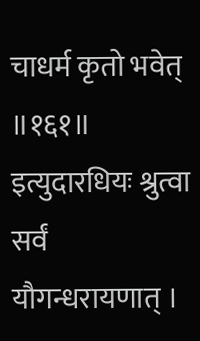चाधर्म कृतो भवेत् ॥१६१॥ इत्युदारधियः श्रुत्वा सर्वं यौगन्धरायणात् ।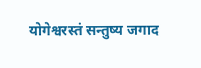योगेश्वरस्तं सन्तुष्य जगाद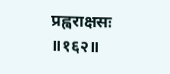प्रह्वराक्षसः ॥१६२॥